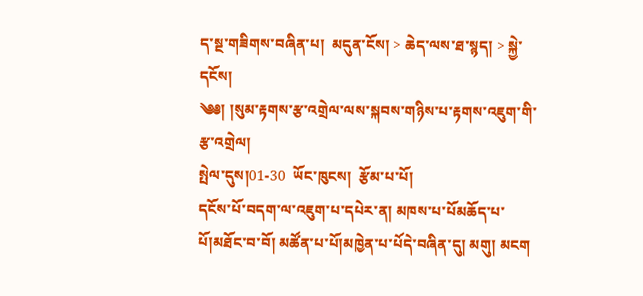ད་སྔ་གཟིགས་བཞིན་པ།  མདུན་ངོས། > ཆེད་ལས་ཐ་སྙད། > སྐྱེ་དངོས།
༄༅། །སུམ་རྟགས་རྩ་འགྲེལ་ལས་སྐབས་གཉིས་པ་རྟགས་འཇུག་གི་རྩ་འགྲེལ།
སྤེལ་དུས།01-30  ཡོང་ཁུངས།  རྩོམ་པ་པོ།
དངོས་པོ་བདག་ལ་འཇུག་པ་དཔེར་ན། མཁས་པ་པོམཆོད་པ་པོ།མཐོང་བ་བོ། མཚོན་པ་པོ།མཁྱེན་པ་པོདེ་བཞིན་དུ། མགུ། མངག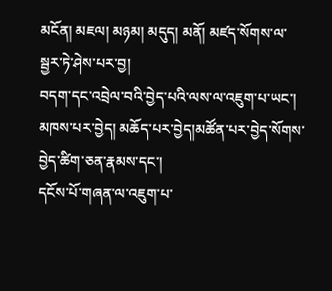མངོན། མཇལ། མཉམ། མདུད། མནོ། མཛད་སོགས་ལ་སྦྱར་ཏེ་ཤེས་པར་བྱ།
བདག་དང་འབྲེལ་བའི་བྱེད་པའི་ལས་ལ་འཇུག་པ་ཡང་། མཁས་པར་བྱེད། མཆོད་པར་བྱེད།མཚོན་པར་བྱེད་སོགས་བྱེད་ཚིག་ཅན་རྣམས་དང་།
དངོས་པོ་གཞན་ལ་འཇུག་པ་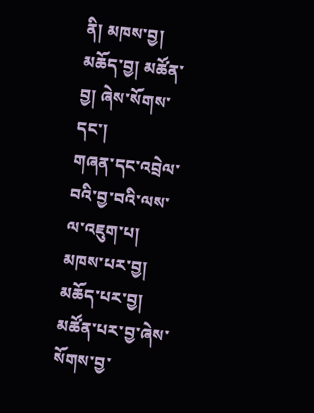ནི། མཁས་བྱ། མཆོད་བྱ། མཚོན་བྱ། ཞེས་སོགས་དང་།
གཞན་དང་འབྲེལ་བའི་བྱ་བའི་ལས་ལ་འཇུག་པ། མཁས་པར་བྱ། མཆོད་པར་བྱ། མཚོན་པར་བྱ་ཞེས་སོགས་བྱ་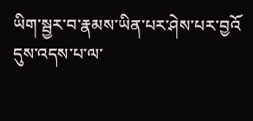ཡིག་སྦྱར་བ་རྣམས་ཡིན་པར་ཤེས་པར་བྱའོ
དུས་འདས་པ་ལ་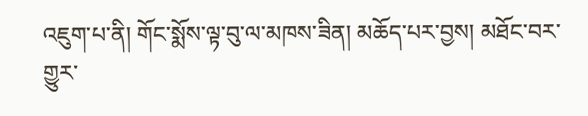འཇུག་པ་ནི། གོང་སྨོས་ལྟ་བུ་ལ་མཁས་ཟིན། མཆོད་པར་བྱས། མཐོང་བར་གྱུར་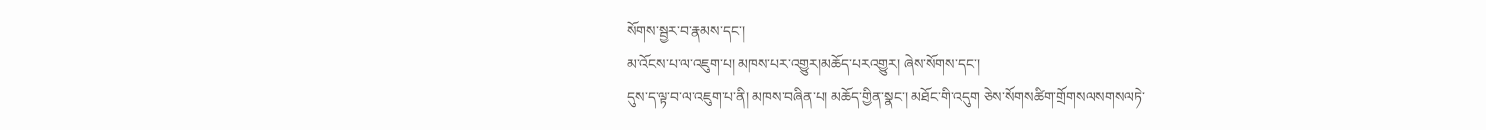སོགས་སྦྱར་བ་རྣམས་དང་།
མ་འོངས་པ་ལ་འཇུག་པ། མཁས་པར་འགྱུར།མཆོད་པརའགྱུར། ཞེས་སོགས་དང་།
དུས་ད་ལྟ་བ་ལ་འཇུག་པ་ནི། མཁས་བཞིན་པ། མཆོད་གྱིན་སྣང་། མཐོང་གི་འདུག ཅེས་སོགསཚིག་གྲོགསལསགསལཏེ་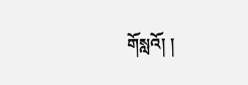གོསླའོ། །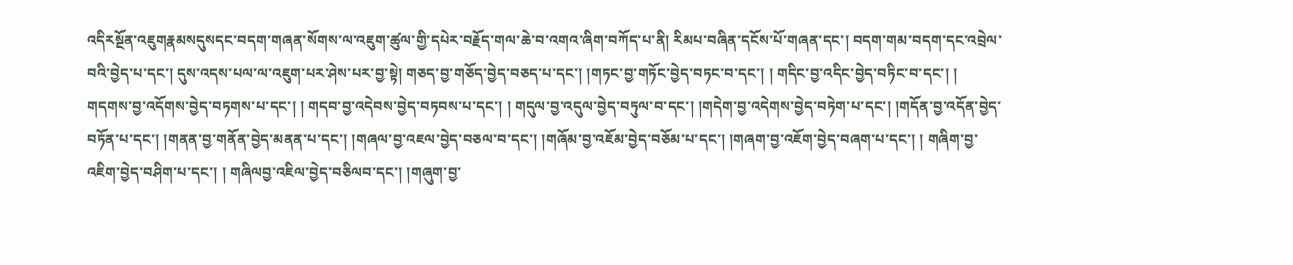འདིརསྔོན་འཇུགརྣམསདུསདང་བདག་གཞན་སོགས་ལ་འཇུག་ཚུལ་གྱི་དཔེར་བརྗོད་གལ་ཆེ་བ་འགའ་ཞིག་བཀོད་པ་ནི། རིམཔ་བཞིན་དངོས་པོ་གཞན་དང་། བདག་གམ་བདག་དང་འབྲེལ་བའི་བྱེད་པ་དང་། དུས་འདས་པལ་ལ་འཇུག་པར་ཤེས་པར་བྱ་སྟེ། གཅད་བྱ་གཅོད་བྱེད་བཅད་པ་དང་། །གཏང་བྱ་གཏོང་བྱེད་བཏང་བ་དང་། ། གདིང་བྱ་འདིང་བྱེད་བཏིང་བ་དང་། ། གདགས་བྱ་འདོགས་བྱེད་བཏགས་པ་དང་། ། གདབ་བྱ་འདེབས་བྱེད་བཏབས་པ་དང་། ། གདུལ་བྱ་འདུལ་བྱེད་བཏུལ་བ་དང་། །གདེག་བྱ་འདེགས་བྱེད་བཏེག་པ་དང་། །གདོན་བྱ་འདོན་བྱེད་བཏོན་པ་དང་། །གནན་བྱ་གནོན་བྱེད་མནན་པ་དང་། །གཞལ་བྱ་འཇལ་བྱེད་བཅལ་བ་དང་། །གཞོམ་བྱ་འཇོམ་བྱེད་བཅོམ་པ་དང་། །གཞག་བྱ་འཇོག་བྱེད་བཞག་པ་དང་། ། གཞིག་བྱ་འཇིག་བྱེད་བཤིག་པ་དང་། ། གཞིལབྱ་འཇིལ་བྱེད་བཅིལབ་དང་། །གཞུག་བྱ་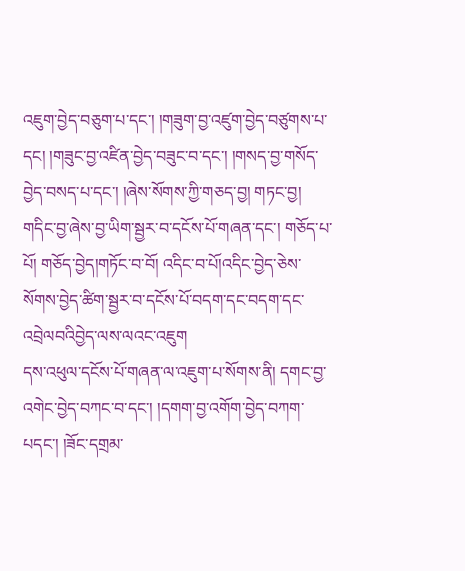འཇུག་བྱེད་བཅུག་པ་དང་། །གཟུག་བྱ་འཛུག་བྱེད་བཙུགས་པ་དང། །གཟུང་བྱ་འཛིན་བྱེད་བཟུང་བ་དང་། །གསད་བྱ་གསོད་བྱེད་བསད་པ་དང་། །ཞེས་སོགས་ཀྱི་གཅད་བྱ། གཏང་བྱ། གདིང་བྱ་ཞེས་བྱ་ཡིག་སྦྱར་བ་དངོས་པོ་གཞན་དང་། གཅོད་པ་པོ། གཅོད་བྱེད།གཏོང་བ་བོ། འདིང་བ་པོ།འདིང་བྱེད་ཅེས་སོགས་བྱེད་ཚིག་སྦྱར་བ་དངོས་པོ་བདག་དང་བདག་དང་འབྲེལབའིབྱེད་ལས་ལའང་འཇུག
དས་འཕུལ་དངོས་པོ་གཞན་ལ་འཇུག་པ་སོགས་ནི། དགང་བྱ་འགེང་བྱེད་བཀང་བ་དང་། །དགག་བྱ་འགོག་བྱེད་བཀག་པདང་། །ཟོང་དགྲམ་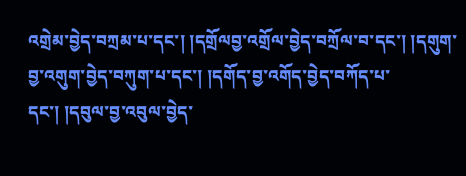འགྲེམ་བྱེད་བཀྲམ་པ་དང་། །དགྲོལབྱ་འགྲོལ་བྱེད་བཀྲོལ་བ་དང་། །དགུག་བྱ་འགུག་བྱེད་བཀུག་པ་དང་། །དགོད་བྱ་འགོད་བྱེད་བཀོད་པ་དང་། །དབུལ་བྱ་འབུལ་བྱེད་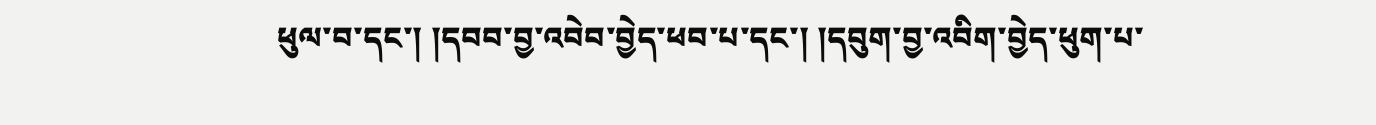ཕུལ་བ་དང་། །དབབ་བྱ་འབེབ་བྱེད་ཕབ་པ་དང་། །དབུག་བྱ་འབིག་བྱེད་ཕུག་པ་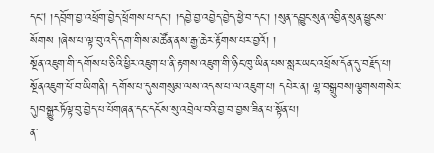དང། །དབྲོག་བྱ་འཕྲོག་བྱེད་ཕྲོགས་པ་དང་། །དབྱེ་བྱ་འབྱེད་བྱེད་ཕྱེ་བ་དང་། །སུན་དབྱུང་སུན་འབྱིན་སུན་ཕྱུངས་སོགས །ཞེས་པ་ལྟ་བུ་འདི་དག་གིས་མཚོན་ནས་རྒྱ་ཆེར་རྟོགས་པར་བྱའོ། །
སྔོན་འཇུག་གི་དགོས་པ་ཅིའི་ཕྱིར་འཇུག་པ་ནི་རྟགས་འཇུག་གི་ཉིང་ཁུ་ཡིན་པས་སླར་ཡང་འཕྲོས་དོན་དུ་བརྗོད་པ།
སྔོནའཇུག་ཕོ་བ་ཡིགནི། དགོས་པ་དུསགསུམ་ལས་འདས་པ་ལ་འཇུག་པ། དཔེར་ན། ལྷ་བསྒྲུབས།ལྕགསགསེར་དུ།བསྒྱུརཏོལྟ་བུ་བྱེད་པ་པོགཞན་དང་དངོས་སུ་འབྲེལ་བའི་བྱ་བ་བྱས་ཟིན་པ་སྟོན་པ།
ན་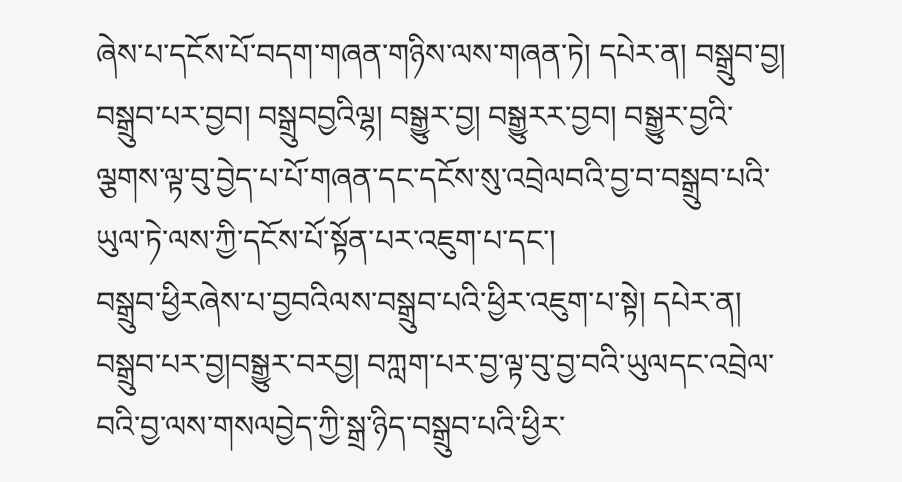ཞེས་པ་དངོས་པོ་བདག་གཞན་གཉིས་ལས་གཞན་ཏེ། དཔེར་ན། བསྒྲུབ་བྱ། བསྒྲུབ་པར་བྱབ། བསྒྲུབབྱའིལྷ། བསྒྱུར་བྱ། བསྒྱུརར་བྱབ། བསྒྱུར་བྱའི་ལྕགས་ལྟ་བུ་བྱེད་པ་པོ་གཞན་དང་དངོས་སུ་འབྲེལབའི་བྱ་བ་བསྒྲུབ་པའི་ཡུལ་ཏེ་ལས་ཀྱི་དངོས་པོ་སྟོན་པར་འཇུག་པ་དང་།
བསྒྲུབ་ཕྱིརཞེས་པ་བྱབའིལས་བསྒྲུབ་པའི་ཕྱིར་འཇུག་པ་སྟེ། དཔེར་ན། བསྒྲུབ་པར་བྱ།བསྒྱུར་བརབྱ། བཀླག་པར་བྱ་ལྟ་བུ་བྱ་བའི་ཡུལདང་འབྲེལ་བའི་བྱ་ལས་གསལབྱེད་ཀྱི་སྒྲ་ཉིད་བསྒྲུབ་པའི་ཕྱིར་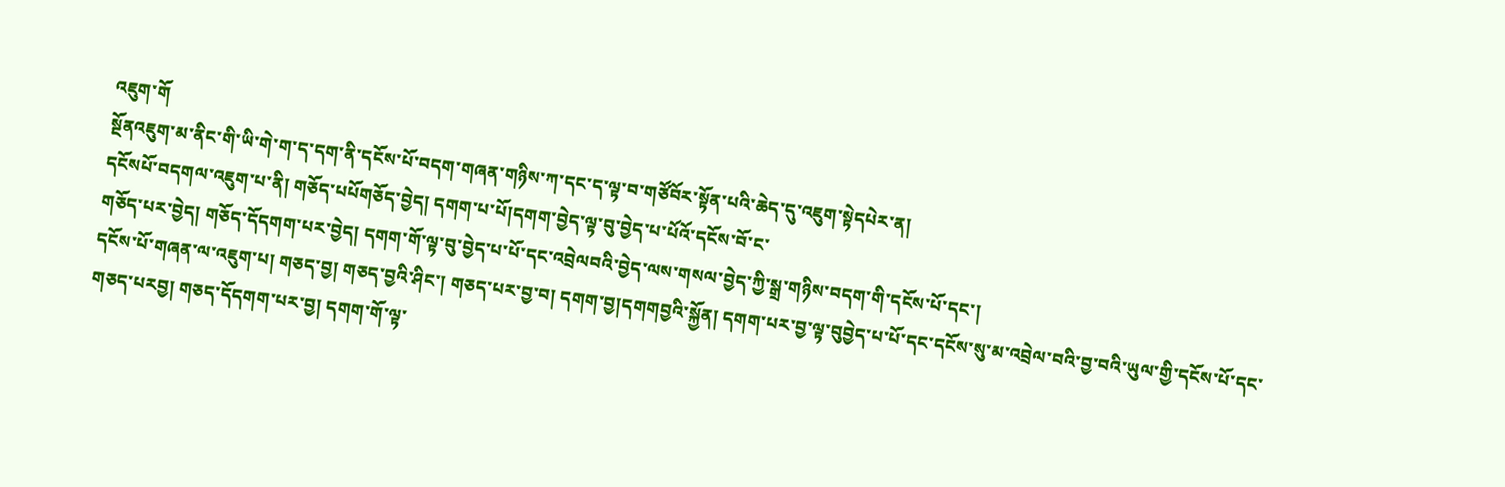འཇུག་གོ
སྔོནའཇུག་མ་ནིང་གི་ཡི་གེ་ག་ད་དག་ནི་དངོས་པོ་བདག་གཞན་གཉིས་ཀ་དང་ད་ལྟ་བ་གཙོབོར་སྟོན་པའི་ཆེད་དུ་འཇུག་སྟེདཔེར་ན།
དངོསཔོ་བདགལ་འཇུག་པ་ནི། གཅོད་པཔོགཅོད་བྱེད། དགག་པ་པོ།དགག་བྱེད་ལྟ་བུ་བྱེད་པ་པོའོ་དངོས་བོ་ང་
གཅོད་པར་བྱེད། གཅོད་དོདགག་པར་བྱེད། དགག་གོ་ལྟ་བུ་བྱེད་པ་པོ་དང་འབྲེལབའི་བྱེད་ལས་གསལ་བྱེད་ཀྱི་སྒྲ་གཉིས་བདག་གི་དངོས་པོ་དང་།
དངོས་པོ་གཞན་ལ་འཇུག་པ། གཅད་བྱ། གཅད་བྱའི་ཤིང་། གཅད་པར་བྱ་བ། དགག་བྱ།དགགབྱའི་སྐྱོན། དགག་པར་བྱ་ལྟ་བུབྱེད་པ་པོ་དང་དངོས་སུ་མ་འབྲེལ་བའི་བྱ་བའི་ཡུལ་གྱི་དངོས་པོ་དང་
གཅད་པརབྱ། གཅད་དོདགག་པར་བྱ། དགག་གོ་ལྟ་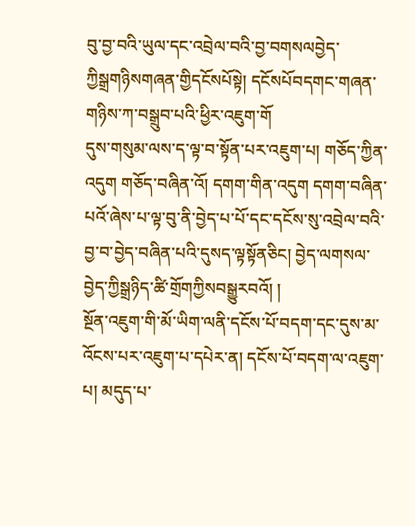བུ་བྱ་བའི་ཡུལ་དང་འབྲེལ་བའི་བྱ་བགསལབྱེད་ཀྱིསྒྲགཉིསགཞན་གྱིདངོསཔོསྟེ། དངོསཔོབདགང་གཞན་གཉིས་ཀ་བསྒྲུབ་པའི་ཕྱིར་འཇུག་གོ
དུས་གསུམ་ལས་ད་ལྟ་བ་སྟོན་པར་འཇུག་པ། གཅོད་ཀྱིན་འདུག གཅོད་བཞིན་འོ། དགག་གིན་འདུག དགག་བཞིན་པའོ་ཞེས་པ་ལྟ་བུ་ནི་བྱེད་པ་པོ་དང་དངོས་སུ་འབྲེལ་བའི་བྱ་བ་བྱེད་བཞིན་པའི་དུསད་ལྟསྟོནཅིང། བྱེད་ལགསལ་བྱེད་ཀྱིསྒྲཉིད་ཚི་གྲོགཀྱིསབསྒྱུརབའོ། །
སྔོན་འཇུག་གི་མོ་ཡིག་ལནི་དངོས་པོ་བདག་དང་དུས་མ་འོངས་པར་འཇུག་པ་དཔེར་ན། དངོས་པོ་བདག་ལ་འཇུག་པ། མདུད་པ་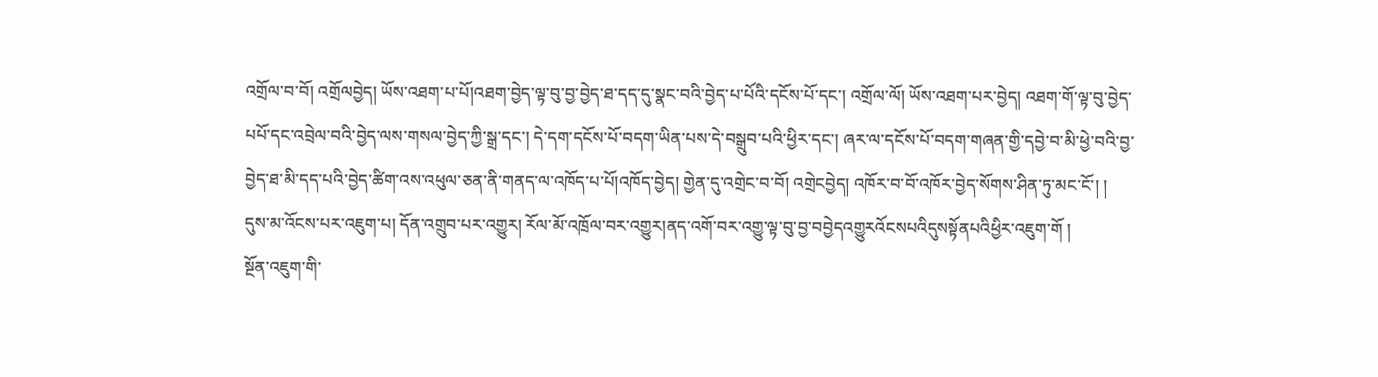འགྲོལ་བ་བོ། འགྲོལབྱེད། ཡོས་འཐག་པ་པོ།འཐག་བྱེད་ལྟ་བུ་བྱ་བྱེད་ཐ་དད་དུ་སྣང་བའི་བྱེད་པ་པོའི་དངོས་པོ་དང་། འགྲོལ་ལོ། ཡོས་འཐག་པར་བྱེད། འཐག་གོ་ལྟ་བུ་བྱེད་པཔོ་དང་འབྲེལ་བའི་བྱེད་ལས་གསལ་བྱེད་ཀྱི་སྒྲ་དང་། དེ་དག་དངོས་པོ་བདག་ཡིན་པས་དེ་བསྒྲུབ་པའི་ཕྱིར་དང་། ཞར་ལ་དངོས་པོ་བདག་གཞན་གྱི་དབྱེ་བ་མི་ཕྱེ་བའི་བྱ་བྱེད་ཐ་མི་དད་པའི་བྱེད་ཚིག་འས་འཕུལ་ཅན་ནི་གནད་ལ་འཁོད་པ་པོ།འཁོད་བྱེད། གྱེན་དུ་འགྲེང་བ་བོ། འགྲེངབྱེད། འཁོར་བ་བོ་འཁོར་བྱེད་སོགས་ཤིན་ཏུ་མང་ངོ་། །
དུས་མ་འོངས་པར་འཇུག་པ། དོན་འགྲུབ་པར་འགྱུར། རོལ་མོ་འཁྲོལ་བར་འགྱུར།ནད་འགོ་བར་འགྱུ་ལྟ་བུ་བྱ་བབྱེདའགྱུརའོངསཔའིདུསསྟོནཔའིཕྱིར་འཇུག་གོ །
སྔོན་འཇུག་གི་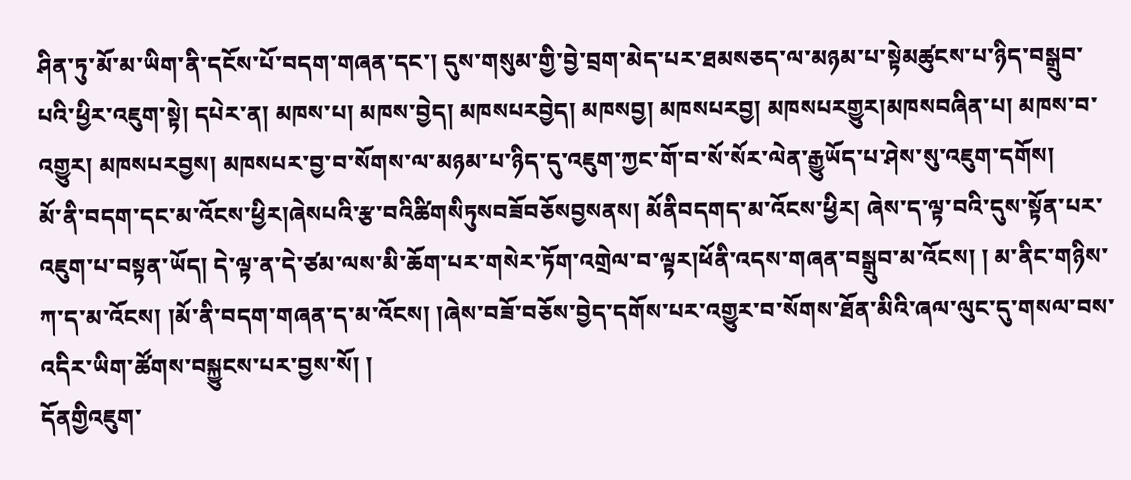ཤིན་ཏུ་མོ་མ་ཡིག་ནི་དངོས་པོ་བདག་གཞན་དང་། དུས་གསུམ་གྱི་བྱེ་བྲག་མེད་པར་ཐམསཅད་ལ་མཉམ་པ་སྟེམཚུངས་པ་ཉིད་བསྒྲུབ་པའི་ཕྱིར་འཇུག་སྟེ། དཔེར་ན། མཁས་པ། མཁས་བྱེད། མཁསཔརབྱེད། མཁསབྱ། མཁསཔརབྱ། མཁསཔརགྱུར།མཁསབཞིན་པ། མཁས་བ་འགྱུར། མཁསཔརབྱས། མཁསཔར་བྱ་བ་སོགས་ལ་མཉམ་པ་ཉིད་དུ་འཇུག་ཀྱང་གོ་བ་སོ་སོར་ལེན་རྒྱུཡོད་པ་ཤེས་སུ་འཇུག་དགོས།
མོ་ནི་བདག་དང་མ་འོངས་ཕྱིར།ཞེསཔའི་རྩ་བའིཚིགསིཏུསབཟོབཅོསབྱསནས། མོནིབདགད་མ་འོངས་ཕྱིར། ཞེས་ད་ལྟ་བའི་དུས་སྟོན་པར་འཇུག་པ་བསྟན་ཡོད། དེ་ལྟ་ན་དེ་ཙམ་ལས་མི་ཆོག་པར་གསེར་ཏོག་འགྲེལ་བ་ལྟར།ཕོནི་འདས་གཞན་བསྒྲུབ་མ་འོངས། ། མ་ནིང་གཉིས་ཀ་ད་མ་འོངས། །མོ་ནི་བདག་གཞན་ད་མ་འོངས། །ཞེས་བཟོ་བཅོས་བྱེད་དགོས་པར་འགྱུར་བ་སོགས་ཐོན་མིའི་ཞལ་ལུང་དུ་གསལ་བས་འདིར་ཡིག་ཚོགས་བསྐྱུངས་པར་བྱས་སོ། །
དོནགྱིའཇུག་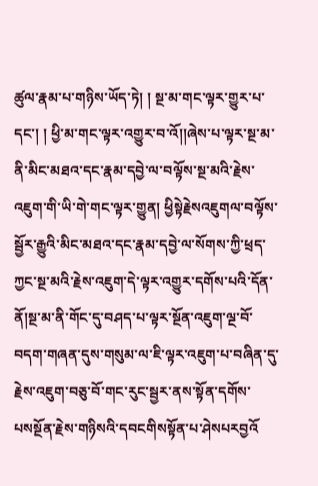ཚུལ་རྣམ་པ་གཉིས་ཡོད་ཏེ། ། སྔ་མ་གང་ལྟར་གྱུར་པ་དང་། ། ཕྱི་མ་གང་ལྟར་འགྱུར་བ་འོ།།ཞེས་པ་ལྟར་སྔ་མ་ནི་མིང་མཐའ་དང་རྣམ་དབྱེ་ལ་བལྟོས་སྔ་མའི་རྗེས་འཇུག་གི་ཡི་གེ་གང་ལྟར་གྱུན། ཕྱིསྟེརྗེསའཇུགལ་བལྟོས་སྦྱོར་རྒྱུའི་མིང་མཐའ་དང་རྣམ་དབྱེ་ལ་སོགས་ཀྱི་ཕྲད་ཀྱང་སྔ་མའི་རྗེས་འཇུག་དེ་ལྟར་འགྱུར་དགོས་པའི་དོན་ནོ།སྔ་མ་ནི་གོང་དུ་བཤད་པ་ལྟར་སྔོན་འཇུག་ལྔ་བོ་བདག་གཞན་དུས་གསུམ་ལ་ཇི་ལྟར་འཇུག་པ་བཞིན་དུ་རྗེས་འཇུག་བཅུ་བོ་གང་རུང་སྦྱར་ནས་སྟོན་དགོས་པསསྔོན་རྗེས་གཉིསའི་དབངགིསསྟོན་པ་ཤེསཔརབྱའོ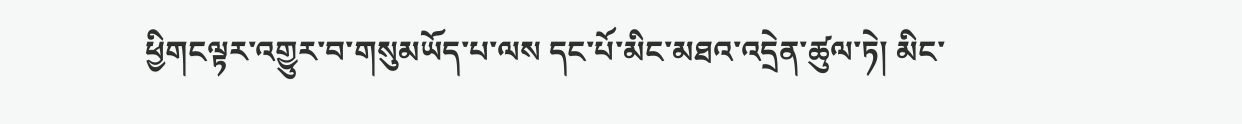ཕྱིགངལྟར་འགྱུར་བ་གསུམཡོད་པ་ལས དང་པོ་མིང་མཐའ་འདྲེན་ཚུལ་ཏེ། མིང་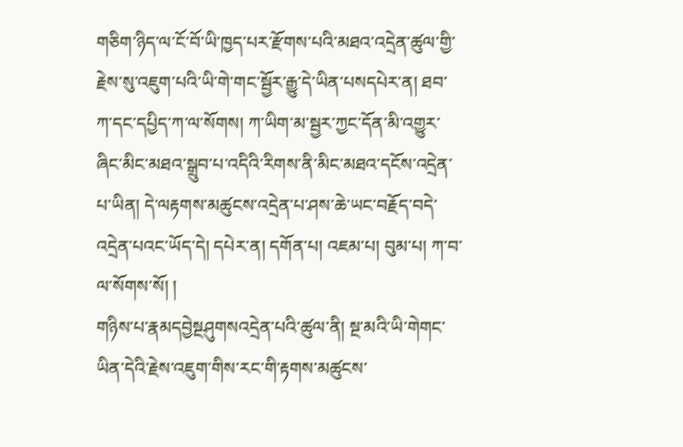གཅིག་ཉིད་ལ་ངོ་བོ་ཡི་ཁྱད་པར་རྫོགས་པའི་མཐའ་འདྲེན་ཚུལ་གྱི་རྗེས་སུ་འཇུག་པའི་ཡི་གེ་གང་སྦྱོར་རྒྱུ་དེ་ཡིན་པསདཔེར་ན། ཐབ་ཀ་དང་དཔྱིད་ཀ་ལ་སོགས། ཀ་ཡིག་མ་སྦྱར་ཀྱང་དོན་མི་འགྱུར་ཞིང་མིང་མཐའ་སྒྲུབ་པ་འདིའི་རིགས་ནི་མིང་མཐའ་དངོས་འདྲེན་པ་ཡིན། དེ་ལརྟགས་མཚུངས་འདྲེན་པ་ཤས་ཆེ་ཡང་བརྗོད་བདེ་འདྲེན་པའང་ཡོད་དེ། དཔེར་ན། དགོན་པ། འཇམ་པ། བུམ་པ། ཀ་བ་ལ་སོགས་སོ། །
གཉིས་པ་རྣམདབྱེསྔཤུགསའདྲེན་པའི་ཚུལ་ནི། སྔ་མའི་ཡི་གེགང་ཡིན་དེའི་རྗེས་འཇུག་གིས་རང་གི་རྟགས་མཚུངས་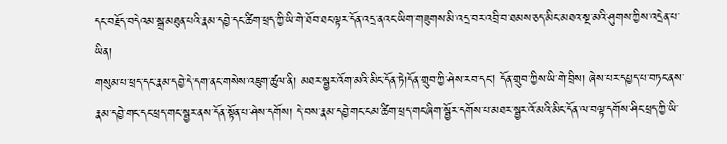དང་བརྗོད་བདེའམ་སྒྲ་མཐུན་པའི་རྣམ་དབྱེ་དང་ཚིག་ཕྲད་ཀྱི་ཡི་གེ་ཐོབ་ཐང་ལྟར་དོན་འདྲ་ནའང་ཡིག་གཟུགས་མི་འདྲ་བར་འབྲི་བ་ཐམས་ཅད་མིང་མཐའ་སྔ་མའི་ཤུགས་ཀྱིས་འདྲེན་པ་ཡིན།
གསུམ་པ་ཕྲད་དང་རྣམ་དབྱེ་དེ་དག་ནང་གསེས་འཇུག་ཚུལ་ནི། མཐར་སྦྱར་འོག་མའི་མིང་དོན་ཏེ།དོན་གྲུབ་ཀྱི་ཤེས་རབ་དང། དོན་གྲུབ་ཀྱིས་ཡི་གེ་བྲིས། ཞེས་པར་དཔྱད་པ་བཏང་ནས་རྣམ་དབྱེ་གང་དང་ཕྲད་གང་སྦྱར་ནས་དོན་སྟོན་པ་ཤེས་དགོས། དེ་བས་རྣམ་དབྱེ་གང་ངམ་ཚིག་ཕྲད་གང་ཞིག་སྦྱོར་དགོས་པ་མཐར་སྦྱར་འོ་མའི་མིང་དོན་ལ་བལྟ་དགོས་ཤིང་ཕྲད་ཀྱི་ཡི་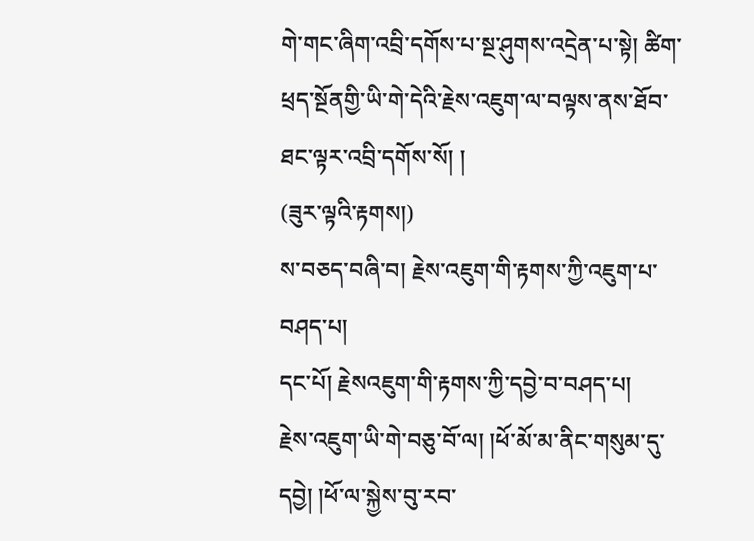གེ་གང་ཞིག་འབྲི་དགོས་པ་སྔ་ཤུགས་འདྲེན་པ་སྟེ། ཚིག་ཕྲད་སྔོནགྱི་ཡི་གེ་དེའི་རྗེས་འཇུག་ལ་བལྟས་ནས་ཐོབ་ཐང་ལྟར་འབྲི་དགོས་སོ། །
(ཟུར་ལྟའི་རྟགས།)
ས་བཅད་བཞི་བ། རྗེས་འཇུག་གི་རྟགས་ཀྱི་འཇུག་པ་བཤད་པ།
དང་པོ། རྗེསའཇུག་གི་རྟགས་ཀྱི་དབྱེ་བ་བཤད་པ།
རྗེས་འཇུག་ཡི་གེ་བཅུ་བོ་ལ། །ཕོ་མོ་མ་ནིང་གསུམ་དུ་དབྱེ། །ཕོ་ལ་སྐྱེས་བུ་རབ་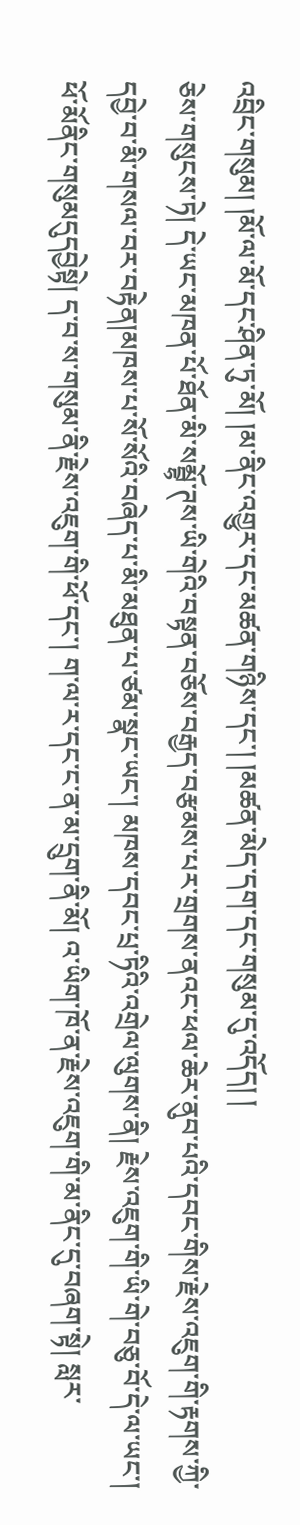འབྲིང་གསུམ། །མོ་ལ་མོ་དང་ཤིན་ཏུ་མོ། །མ་ནིང་འགྱུར་དང་མཚན་གཉིས་དང་། །མཚན་མེད་དག་དང་གསུམ་དུ་འདོད། །
ཅེས་གསུངས་ཏེ། དེ་ཡང་མཁན་པོ་ཐོན་མི་སམྦྷོ་ཊས་ཡི་གེའི་བསྟན་བཅོས་བརྒྱད་བརྩམས་པར་གྲགས་ནའང་ཕལ་ཆེར་ནུབ་པའི་དབང་གིས་རྗེས་འཇུག་གི་རྟགས་ཀྱི་དབྱེ་བ་མི་གསལ་བར་བརྟེན།མཁས་པ་སོ་སོའི་བཞེད་པ་མི་མཐུན་པ་ཙམ་སྣང་ཡང་། མཁས་དབང་པྲ་ཏིའི་འགྲེལ་ལུགས་ནི། རྗེས་འཇུག་གི་ཡི་གེ་བཅུ་བོ་དེ་ལ་ཡང་། ཕོ་མོནིང་གསུམདུདབྱེསྟེ། ད་བ་ས་གསུམ་ནི་རྗེས་འཇུག་གི་ཕོ་དང་། ག་ལ་ར་དང་ང་ན་མ་དྲུག་ནི་མོ། འ་ཡིག་ཁོ་ན་རྗེས་འཇུག་གི་མ་ནིང་དུ་བཞག་སྟེ། སླར་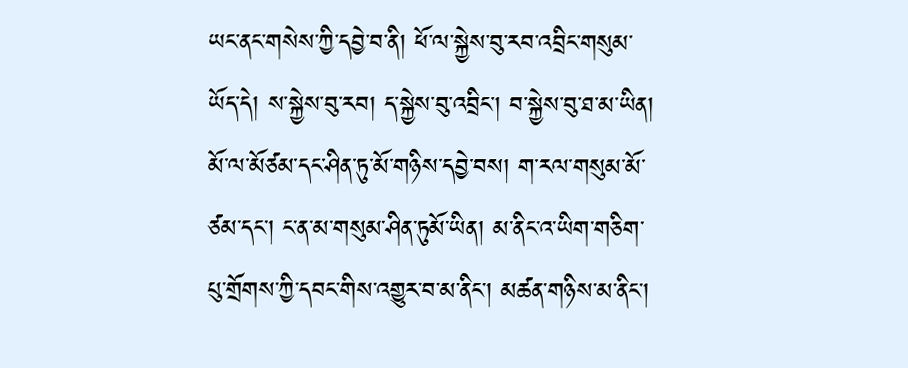ཡང་ནང་གསེས་ཀྱི་དབྱེ་བ་ནི། ཕོ་ལ་སྐྱེས་བུ་རབ་འབྲིང་གསུམ་ཡོད་དེ། ས་སྐྱེས་བུ་རབ། ད་སྐྱེས་བུ་འབྲིང་། བ་སྐྱེས་བུ་ཐ་མ་ཡིན། མོ་ལ་མོཙམ་དང་ཤིན་ཏུ་མོ་གཉིས་དབྱེ་བས། ག་རལ་གསུམ་མོ་ཙམ་དང་། ང་ན་མ་གསུམ་ཤིན་ཏུམོ་ཡིན། མ་ནིང་འ་ཡིག་གཅིག་པུ་གྲོགས་ཀྱི་དབང་གིས་འགྱུར་བ་མ་ནིང་། མཚན་གཉིས་མ་ནིང་།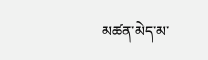མཚན་མེད་མ་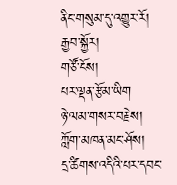ནིང་གསུམ་དུ་འགྱུར་རོ།
རྒྱབ་སྐྱོར།
གཙོ་ངོས།
པར་ལྡན་རྩོམ་ཡིག
ཉེ་ལམ་གསར་བརྗེས།
ཀློག་མཁན་མང་ཤོས།
དྲ་ཚིགས་འདིའི་པར་དབང་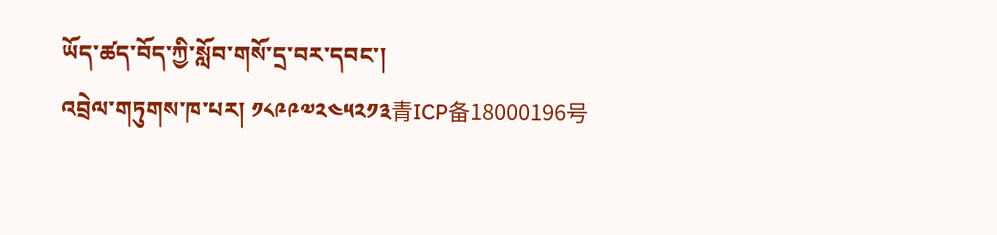ཡོད་ཚད་བོད་ཀྱི་སློབ་གསོ་དྲ་བར་དབང་།
འབྲེལ་གཏུགས་ཁ་པར། ༡༨༩༩༧༢༤༥༢༡༣青ICP备18000196号